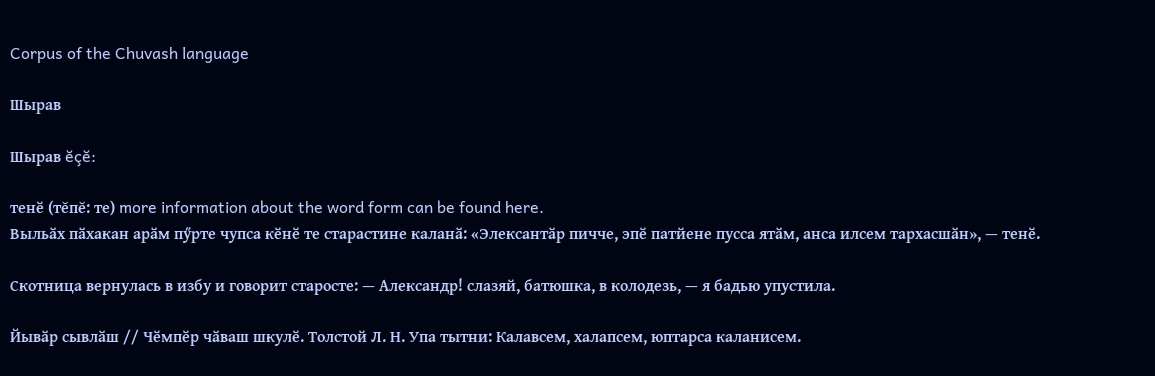Corpus of the Chuvash language

Шырав

Шырав ĕçĕ:

тенӗ (тĕпĕ: те) more information about the word form can be found here.
Выльӑх пӑхакан арӑм пӳрте чупса кӗнӗ те старастине каланӑ: «Элексантӑр пичче, эпӗ патйене пусса ятӑм, анса илсем тархасшӑн», — тенӗ.

Скотница вернулась в избу и говорит старосте: — Александр! слазяй, батюшка, в колодезь, — я бадью упустила.

Йывӑр сывлӑш // Чӗмпӗр чӑваш шкулӗ. Толстой Л. Н. Упа тытни: Калавсем, халапсем, юптарса каланисем.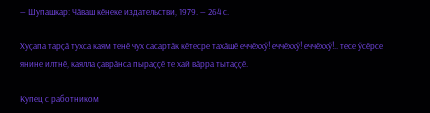— Шупашкар: Чӑваш кӗнеке издательстви, 1979. — 264 с.

Хуҫапа тарҫӑ тухса каям тенӗ чух сасартӑк кӗтесре тахӑшӗ еччӗххӳ! еччӗххӳ! еччӗххӳ!.. тесе ӳсӗрсе янине илтнӗ, каялла ҫаврӑнса пыраҫҫӗ те хай вӑрра тытаҫҫӗ.

Купец с работником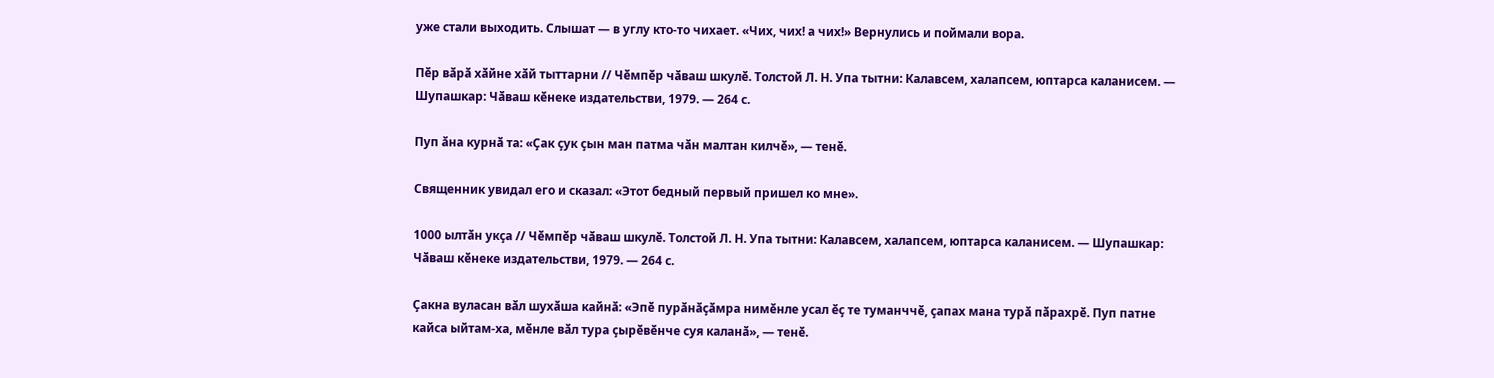уже стали выходить. Слышат — в углу кто-то чихает. «Чих, чих! а чих!» Вернулись и поймали вора.

Пӗр вӑрӑ хӑйне хӑй тыттарни // Чӗмпӗр чӑваш шкулӗ. Толстой Л. Н. Упа тытни: Калавсем, халапсем, юптарса каланисем. — Шупашкар: Чӑваш кӗнеке издательстви, 1979. — 264 с.

Пуп ӑна курнӑ та: «Ҫак ҫук ҫын ман патма чӑн малтан килчӗ», — тенӗ.

Священник увидал его и сказал: «Этот бедный первый пришел ко мне».

1000 ылтӑн укҫа // Чӗмпӗр чӑваш шкулӗ. Толстой Л. Н. Упа тытни: Калавсем, халапсем, юптарса каланисем. — Шупашкар: Чӑваш кӗнеке издательстви, 1979. — 264 с.

Ҫакна вуласан вӑл шухӑша кайнӑ: «Эпӗ пурӑнӑҫӑмра нимӗнле усал ӗҫ те туманччӗ, ҫапах мана турӑ пӑрахрӗ. Пуп патне кайса ыйтам-ха, мӗнле вӑл тура ҫырӗвӗнче суя каланӑ», — тенӗ.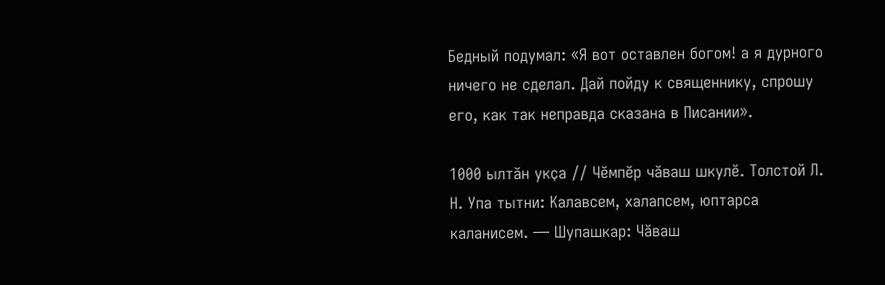Бедный подумал: «Я вот оставлен богом! а я дурного ничего не сделал. Дай пойду к священнику, спрошу его, как так неправда сказана в Писании».

1000 ылтӑн укҫа // Чӗмпӗр чӑваш шкулӗ. Толстой Л. Н. Упа тытни: Калавсем, халапсем, юптарса каланисем. — Шупашкар: Чӑваш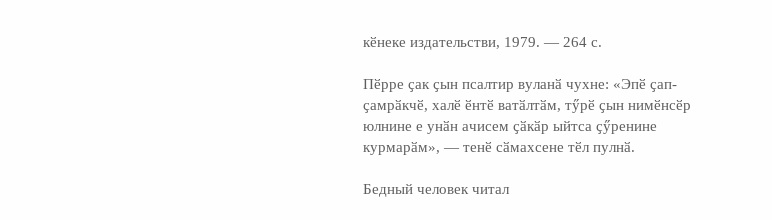кӗнеке издательстви, 1979. — 264 с.

Пӗрре ҫак ҫын псалтир вуланӑ чухне: «Эпӗ ҫап-ҫамрӑкчӗ, халӗ ӗнтӗ ватӑлтӑм, тӳрӗ ҫын нимӗнсӗр юлнине е унӑн ачисем ҫӑкӑр ыйтса ҫӳренине курмарӑм», — тенӗ сӑмахсене тӗл пулнӑ.

Бедный человек читал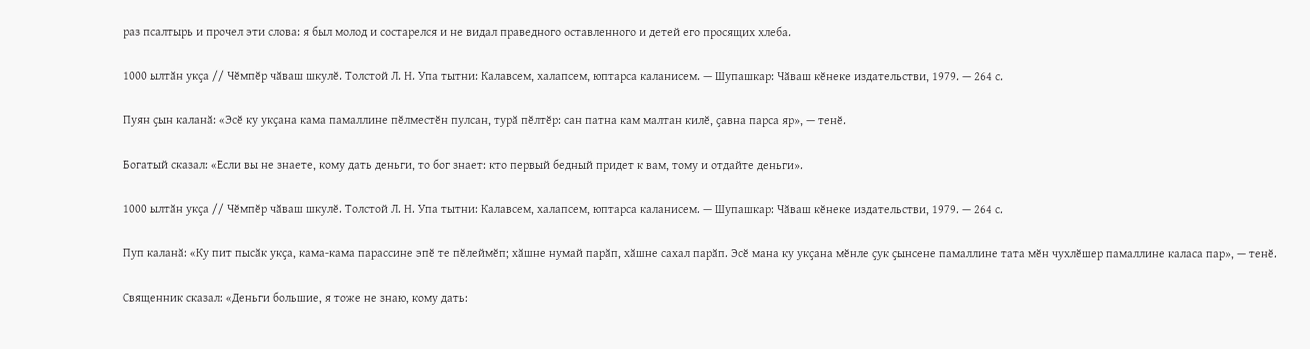раз псалтырь и прочел эти слова: я был молод и состарелся и не видал праведного оставленного и детей его просящих хлеба.

1000 ылтӑн укҫа // Чӗмпӗр чӑваш шкулӗ. Толстой Л. Н. Упа тытни: Калавсем, халапсем, юптарса каланисем. — Шупашкар: Чӑваш кӗнеке издательстви, 1979. — 264 с.

Пуян ҫын каланӑ: «Эсӗ ку укҫана кама памаллине пӗлместӗн пулсан, турӑ пӗлтӗр: сан патна кам малтан килӗ, ҫавна парса яр», — тенӗ.

Богатый сказал: «Если вы не знаете, кому дать деньги, то бог знает: кто первый бедный придет к вам, тому и отдайте деньги».

1000 ылтӑн укҫа // Чӗмпӗр чӑваш шкулӗ. Толстой Л. Н. Упа тытни: Калавсем, халапсем, юптарса каланисем. — Шупашкар: Чӑваш кӗнеке издательстви, 1979. — 264 с.

Пуп каланӑ: «Ку пит пысӑк укҫа, кама-кама парассине эпӗ те пӗлеймӗп; хӑшне нумай парӑп, хӑшне сахал парӑп. Эсӗ мана ку укҫана мӗнле ҫук ҫынсене памаллине тата мӗн чухлӗшер памаллине каласа пар», — тенӗ.

Священник сказал: «Деньги большие, я тоже не знаю, кому дать: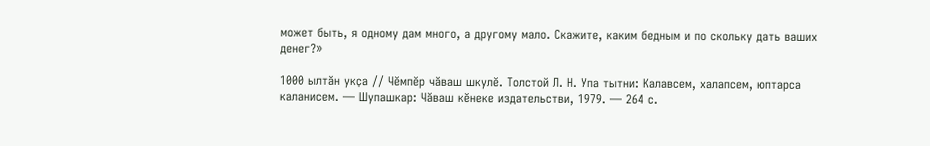может быть, я одному дам много, а другому мало. Скажите, каким бедным и по скольку дать ваших денег?»

1000 ылтӑн укҫа // Чӗмпӗр чӑваш шкулӗ. Толстой Л. Н. Упа тытни: Калавсем, халапсем, юптарса каланисем. — Шупашкар: Чӑваш кӗнеке издательстви, 1979. — 264 с.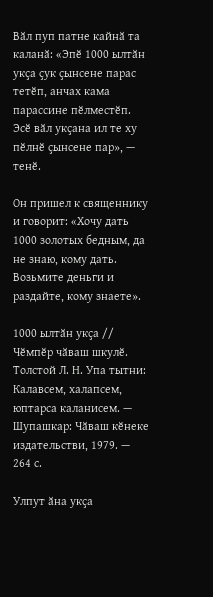Вӑл пуп патне кайнӑ та каланӑ: «Эпӗ 1000 ылтӑн укҫа ҫук ҫынсене парас тетӗп, анчах кама парассине пӗлместӗп. Эсӗ вӑл укҫана ил те ху пӗлнӗ ҫынсене пар», — тенӗ.

Он пришел к священнику и говорит: «Хочу дать 1000 золотых бедным, да не знаю, кому дать. Возьмите деньги и раздайте, кому знаете».

1000 ылтӑн укҫа // Чӗмпӗр чӑваш шкулӗ. Толстой Л. Н. Упа тытни: Калавсем, халапсем, юптарса каланисем. — Шупашкар: Чӑваш кӗнеке издательстви, 1979. — 264 с.

Улпут ӑна укҫа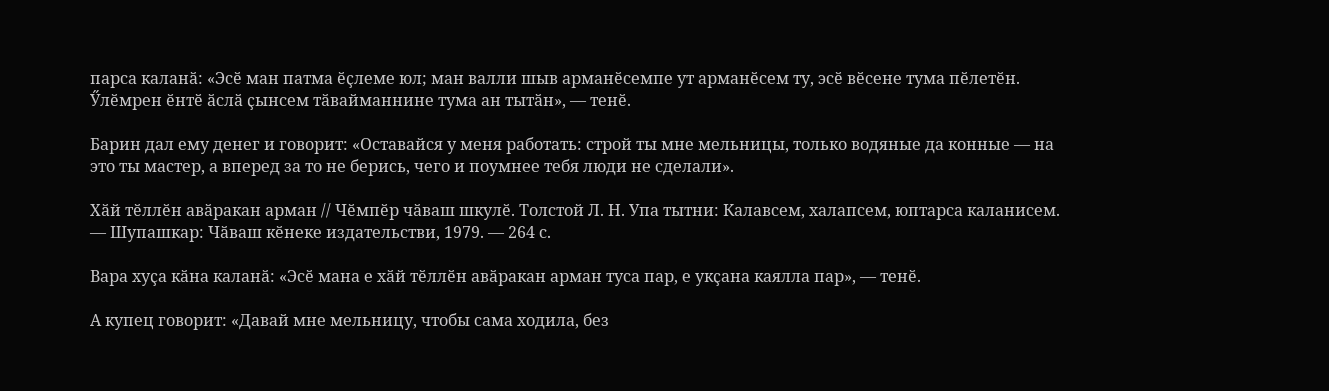парса каланӑ: «Эсӗ ман патма ӗҫлеме юл; ман валли шыв арманӗсемпе ут арманӗсем ту, эсӗ вӗсене тума пӗлетӗн. Ӳлӗмрен ӗнтӗ ӑслӑ ҫынсем тӑвайманнине тума ан тытӑн», — тенӗ.

Барин дал ему денег и говорит: «Оставайся у меня работать: строй ты мне мельницы, только водяные да конные — на это ты мастер, а вперед за то не берись, чего и поумнее тебя люди не сделали».

Хӑй тӗллӗн авӑракан арман // Чӗмпӗр чӑваш шкулӗ. Толстой Л. Н. Упа тытни: Калавсем, халапсем, юптарса каланисем. — Шупашкар: Чӑваш кӗнеке издательстви, 1979. — 264 с.

Вара хуҫа кӑна каланӑ: «Эсӗ мана е хӑй тӗллӗн авӑракан арман туса пар, е укҫана каялла пар», — тенӗ.

А купец говорит: «Давай мне мельницу, чтобы сама ходила, без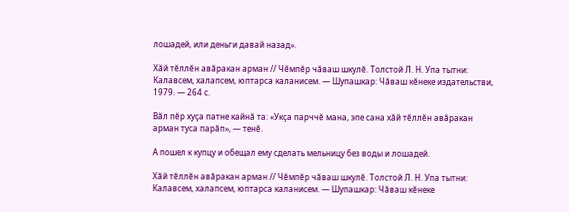лошадей, или деньги давай назад».

Хӑй тӗллӗн авӑракан арман // Чӗмпӗр чӑваш шкулӗ. Толстой Л. Н. Упа тытни: Калавсем, халапсем, юптарса каланисем. — Шупашкар: Чӑваш кӗнеке издательстви, 1979. — 264 с.

Вӑл пӗр хуҫа патне кайнӑ та: «Укҫа парччӗ мана, эпе сана хӑй тӗллӗн авӑракан арман туса парӑп», — тенӗ.

А пошел к купцу и обещал ему сделать мельницу без воды и лошадей.

Хӑй тӗллӗн авӑракан арман // Чӗмпӗр чӑваш шкулӗ. Толстой Л. Н. Упа тытни: Калавсем, халапсем, юптарса каланисем. — Шупашкар: Чӑваш кӗнеке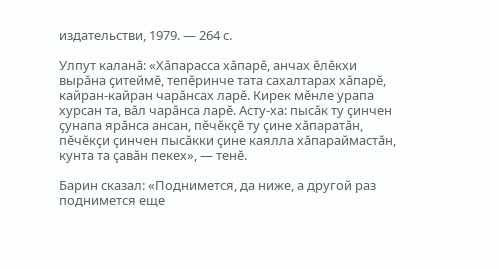издательстви, 1979. — 264 с.

Улпут каланӑ: «Хӑпарасса хӑпарӗ, анчах ӗлӗкхи вырӑна ҫитеймӗ, тепӗринче тата сахалтарах хӑпарӗ, кайран-кайран чарӑнсах ларӗ. Кирек мӗнле урапа хурсан та, вӑл чарӑнса ларӗ. Асту-ха: пысӑк ту ҫинчен ҫунапа ярӑнса ансан, пӗчӗкҫӗ ту ҫине хӑпаратӑн, пӗчӗкҫи ҫинчен пысӑкки ҫине каялла хӑпараймастӑн, кунта та ҫавӑн пекех», — тенӗ.

Барин сказал: «Поднимется, да ниже, а другой раз поднимется еще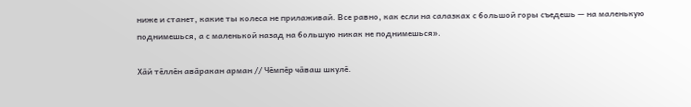ниже и станет, какие ты колеса не прилаживай. Все равно, как если на салазках с большой горы съедешь — на маленькую поднимешься, а с маленькой назад на большую никак не поднимешься».

Хӑй тӗллӗн авӑракан арман // Чӗмпӗр чӑваш шкулӗ.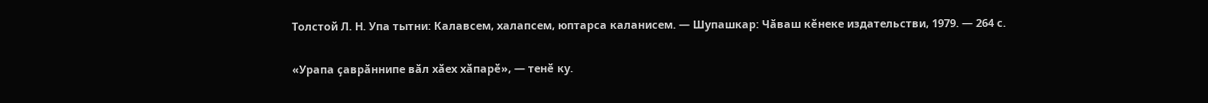Толстой Л. Н. Упа тытни: Калавсем, халапсем, юптарса каланисем. — Шупашкар: Чӑваш кӗнеке издательстви, 1979. — 264 с.

«Урапа ҫаврӑннипе вӑл хӑех хӑпарӗ», — тенӗ ку.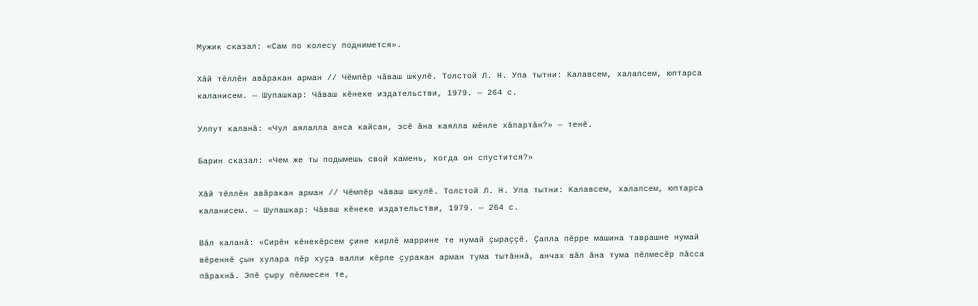Мужик сказал: «Сам по колесу поднимется».

Хӑй тӗллӗн авӑракан арман // Чӗмпӗр чӑваш шкулӗ. Толстой Л. Н. Упа тытни: Калавсем, халапсем, юптарса каланисем. — Шупашкар: Чӑваш кӗнеке издательстви, 1979. — 264 с.

Улпут каланӑ: «Чул аялалла анса кайсан, эсӗ ӑна каялла мӗнле хӑпартӑн?» — тенӗ.

Барин сказал: «Чем же ты подымешь свой камень, когда он спустится?»

Хӑй тӗллӗн авӑракан арман // Чӗмпӗр чӑваш шкулӗ. Толстой Л. Н. Упа тытни: Калавсем, халапсем, юптарса каланисем. — Шупашкар: Чӑваш кӗнеке издательстви, 1979. — 264 с.

Вӑл каланӑ: «Сирӗн кӗнекӗрсем ҫине кирлӗ маррине те нумай ҫыраҫҫӗ. Ҫапла пӗрре машина таврашне нумай вӗреннӗ ҫын хулара пӗр хуҫа валли кӗрпе ҫуракан арман тума тытӑннӑ, анчах вӑл ӑна тума пӗлмесӗр пӑсса пӑрахнӑ. Эпӗ ҫыру пӗлмесен те,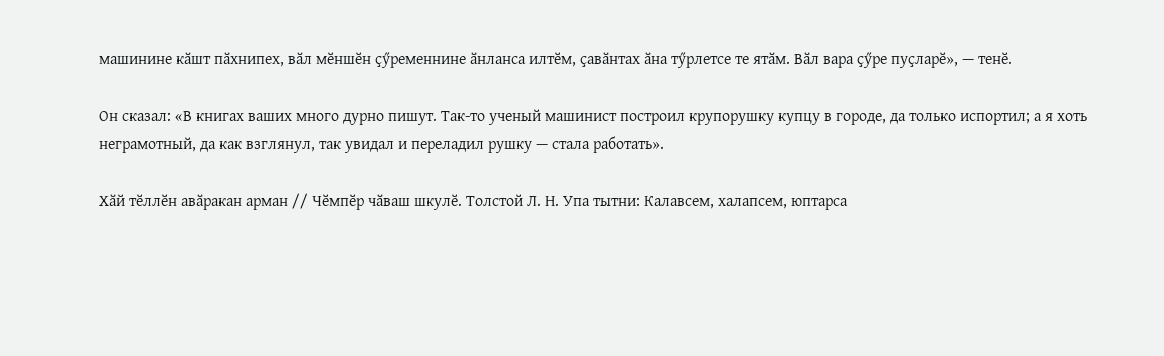машинине кӑшт пӑхнипех, вӑл мӗншӗн ҫӳременнине ӑнланса илтӗм, ҫавӑнтах ӑна тӳрлетсе те ятӑм. Вӑл вара ҫӳре пуҫларӗ», — тенӗ.

Он сказал: «В книгах ваших много дурно пишут. Так-то ученый машинист построил крупорушку купцу в городе, да только испортил; а я хоть неграмотный, да как взглянул, так увидал и переладил рушку — стала работать».

Хӑй тӗллӗн авӑракан арман // Чӗмпӗр чӑваш шкулӗ. Толстой Л. Н. Упа тытни: Калавсем, халапсем, юптарса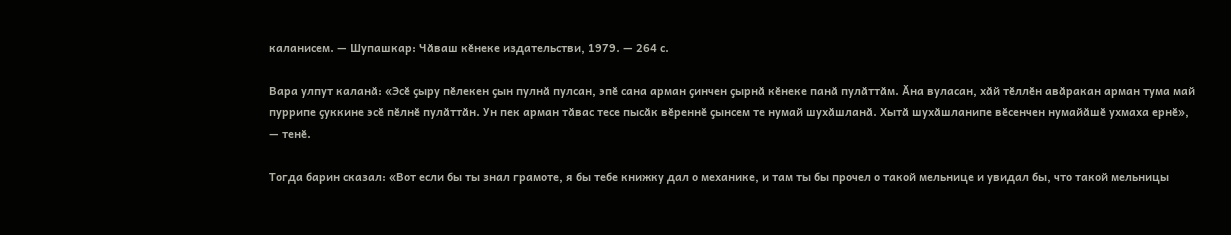каланисем. — Шупашкар: Чӑваш кӗнеке издательстви, 1979. — 264 с.

Вара улпут каланӑ: «Эсӗ ҫыру пӗлекен ҫын пулнӑ пулсан, эпӗ сана арман ҫинчен ҫырнӑ кӗнеке панӑ пулӑттӑм. Ӑна вуласан, хӑй тӗллӗн авӑракан арман тума май пуррипе ҫуккине эсӗ пӗлнӗ пулӑттӑн. Ун пек арман тӑвас тесе пысӑк вӗреннӗ ҫынсем те нумай шухӑшланӑ. Хытӑ шухӑшланипе вӗсенчен нумайӑшӗ ухмаха ернӗ», — тенӗ.

Тогда барин сказал: «Вот если бы ты знал грамоте, я бы тебе книжку дал о механике, и там ты бы прочел о такой мельнице и увидал бы, что такой мельницы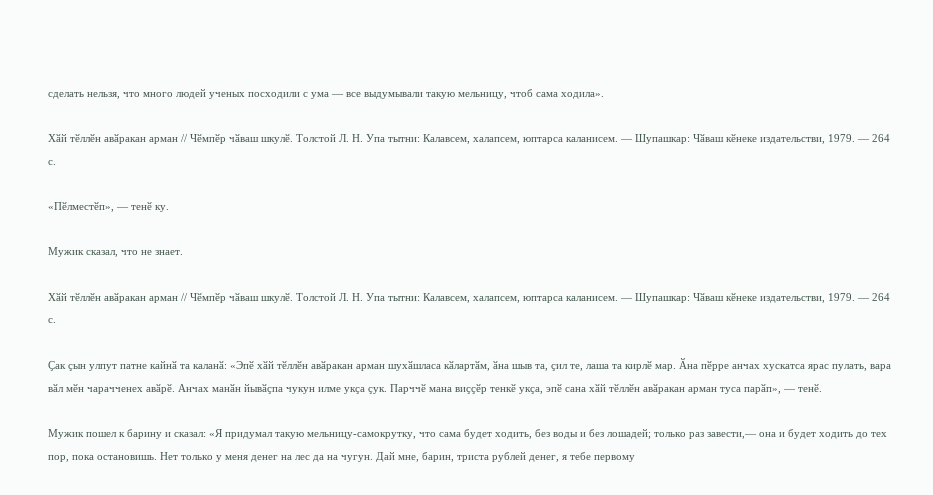сделать нельзя, что много людей ученых посходили с ума — все выдумывали такую мельницу, чтоб сама ходила».

Хӑй тӗллӗн авӑракан арман // Чӗмпӗр чӑваш шкулӗ. Толстой Л. Н. Упа тытни: Калавсем, халапсем, юптарса каланисем. — Шупашкар: Чӑваш кӗнеке издательстви, 1979. — 264 с.

«Пӗлместӗп», — тенӗ ку.

Мужик сказал, что не знает.

Хӑй тӗллӗн авӑракан арман // Чӗмпӗр чӑваш шкулӗ. Толстой Л. Н. Упа тытни: Калавсем, халапсем, юптарса каланисем. — Шупашкар: Чӑваш кӗнеке издательстви, 1979. — 264 с.

Ҫак ҫын улпут патне кайнӑ та каланӑ: «Эпӗ хӑй тӗллӗн авӑракан арман шухӑшласа кӑлартӑм, ӑна шыв та, ҫил те, лаша та кирлӗ мар. Ӑна пӗрре анчах хускатса ярас пулать, вара вӑл мӗн чарачченех авӑрӗ. Анчах манӑн йывӑҫпа чукун илме укҫа ҫук. Парччӗ мана виҫҫӗр тенкӗ укҫа, эпӗ сана хӑй тӗллӗн авӑракан арман туса парӑп», — тенӗ.

Мужик пошел к барину и сказал: «Я придумал такую мельницу-самокрутку, что сама будет ходить, без воды и без лошадей; только раз завести,— она и будет ходить до тех пор, пока остановишь. Нет только у меня денег на лес да на чугун. Дай мне, барин, триста рублей денег, я тебе первому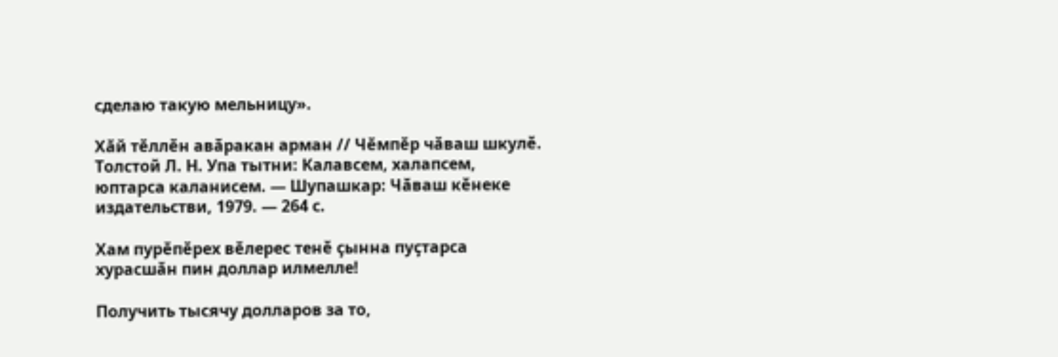сделаю такую мельницу».

Хӑй тӗллӗн авӑракан арман // Чӗмпӗр чӑваш шкулӗ. Толстой Л. Н. Упа тытни: Калавсем, халапсем, юптарса каланисем. — Шупашкар: Чӑваш кӗнеке издательстви, 1979. — 264 с.

Хам пурӗпӗрех вӗлерес тенӗ ҫынна пуҫтарса хурасшӑн пин доллар илмелле!

Получить тысячу долларов за то,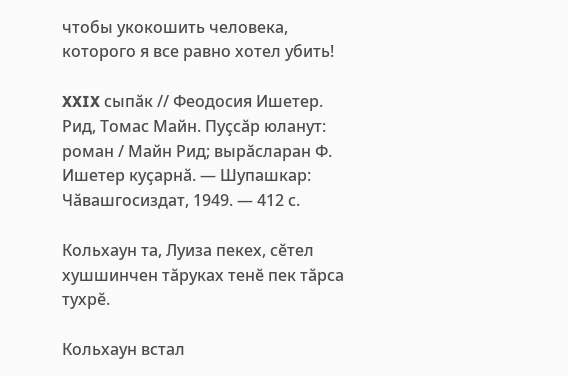чтобы укокошить человека, которого я все равно хотел убить!

XXIX сыпӑк // Феодосия Ишетер. Рид, Томас Майн. Пуҫсӑр юланут: роман / Майн Рид; вырӑсларан Ф. Ишетер куҫарнӑ. — Шупашкар: Чӑвашгосиздат, 1949. — 412 с.

Кольхаун та, Луиза пекех, сӗтел хушшинчен тӑруках тенӗ пек тӑрса тухрӗ.

Кольхаун встал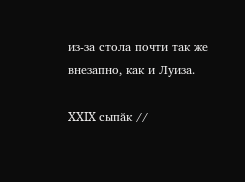из-за стола почти так же внезапно, как и Луиза.

XXIX сыпӑк //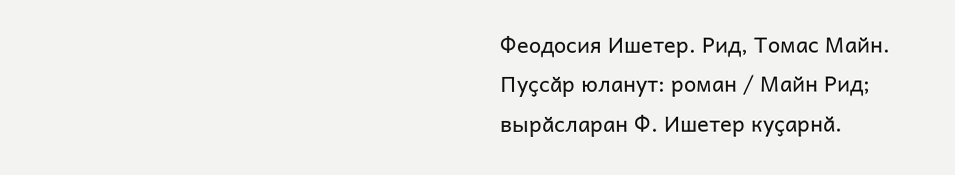Феодосия Ишетер. Рид, Томас Майн. Пуҫсӑр юланут: роман / Майн Рид; вырӑсларан Ф. Ишетер куҫарнӑ.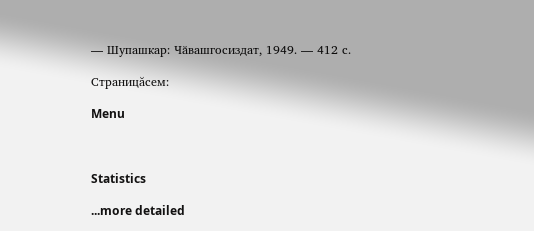— Шупашкар: Чӑвашгосиздат, 1949. — 412 с.

Страницăсем:

Menu



Statistics

...more detailed